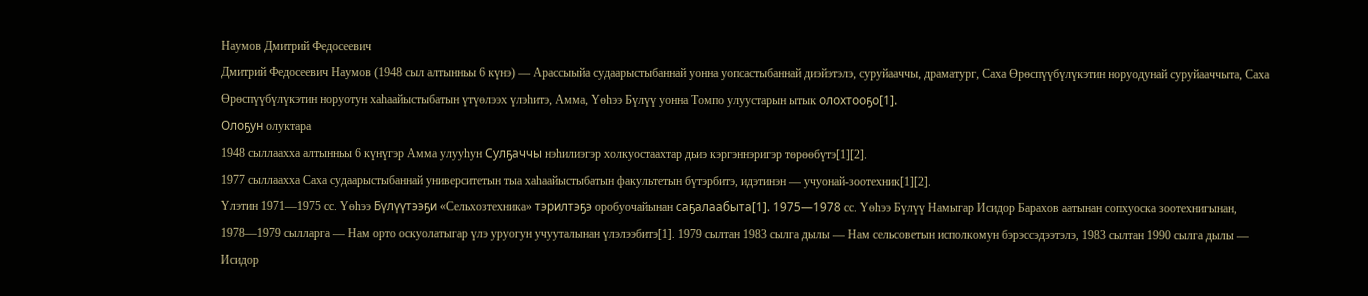Наумов Дмитрий Федосеевич
Дмитрий Федосеевич Наумов (1948 сыл алтынньы 6 күнэ) — Арассыыйа судаарыстыбаннай уонна уопсастыбаннай диэйэтэлэ, суруйааччы, драматург, Саха Өрөспүүбүлүкэтин норуодунай суруйааччыта, Саха Өрөспүүбүлүкэтин норуотун хаһаайыстыбатын үтүөлээх үлэһитэ, Амма, Үөһээ Бүлүү уонна Томпо улуустарын ытык олохтооҕо[1].
Олоҕун олуктара
1948 сыллаахха алтынньы 6 күнүгэр Амма улууһун Сулҕаччы нэһилиэгэр холкуостаахтар дьиэ кэргэннэригэр төрөөбүтэ[1][2].
1977 сыллаахха Саха судаарыстыбаннай университетын тыа хаһаайыстыбатын факультетын бүтэрбитэ, идэтинэн — учуонай-зоотехник[1][2].
Үлэтин 1971—1975 сс. Үөһээ Бүлүүтээҕи «Сельхозтехника» тэрилтэҕэ оробуочайынан саҕалаабыта[1]. 1975—1978 сс. Үөһээ Бүлүү Намыгар Исидор Барахов аатынан сопхуоска зоотехнигынан, 1978—1979 сылларга — Нам орто оскуолатыгар үлэ уруогун учууталынан үлэлээбитэ[1]. 1979 сылтан 1983 сылга дылы — Нам сельсоветын исполкомун бэрэссэдээтэлэ, 1983 сылтан 1990 сылга дылы — Исидор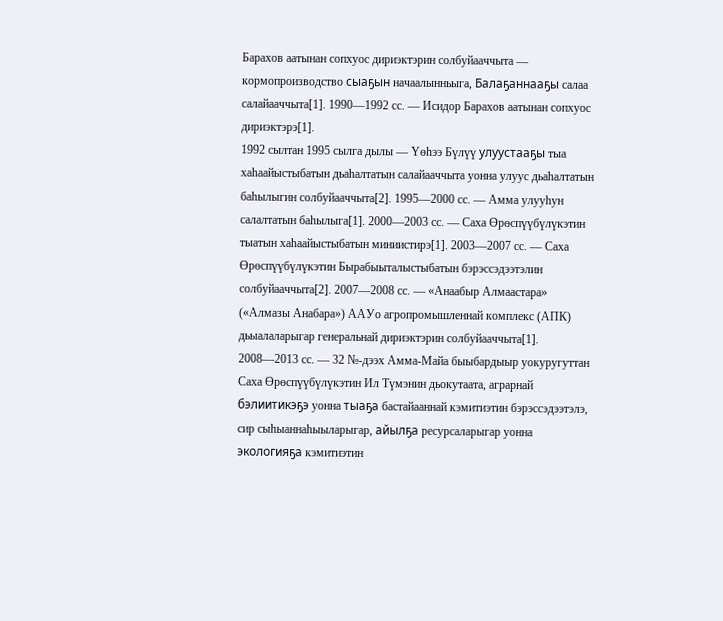Барахов аатынан сопхуос дириэктэрин солбуйааччыта — кормопроизводство сыаҕын начаалынньыга, Балаҕаннааҕы салаа салайааччыта[1]. 1990—1992 сс. — Исидор Барахов аатынан сопхуос дириэктэрэ[1].
1992 сылтан 1995 сылга дылы — Үөһээ Бүлүү улуустааҕы тыа хаһаайыстыбатын дьаһалтатын салайааччыта уонна улуус дьаһалтатын баһылыгин солбуйааччыта[2]. 1995—2000 сс. — Амма улууһун салалтатын баһылыга[1]. 2000—2003 сс. — Саха Өрөспүүбүлүкэтин тыатын хаһаайыстыбатын миниистирэ[1]. 2003—2007 сс. — Саха Өрөспүүбүлүкэтин Бырабыыталыстыбатын бэрэссэдээтэлин солбуйааччыта[2]. 2007—2008 сс. — «Анаабыр Алмаастара» («Алмазы Анабара») ААУо агропромышленнай комплекс (АПК) дьыалаларыгар генеральнай дириэктэрин солбуйааччыта[1]. 2008—2013 сс. — 32 №-дээх Амма-Майа быыбардыыр уокуругуттан Саха Өрөспүүбүлүкэтин Ил Түмэнин дьокутаата, аграрнай бэлиитикэҕэ уонна тыаҕа бастайааннай кэмитиэтин бэрэссэдээтэлэ, сир сыһыаннаһыыларыгар, айылҕа ресурсаларыгар уонна экологияҕа кэмитиэтин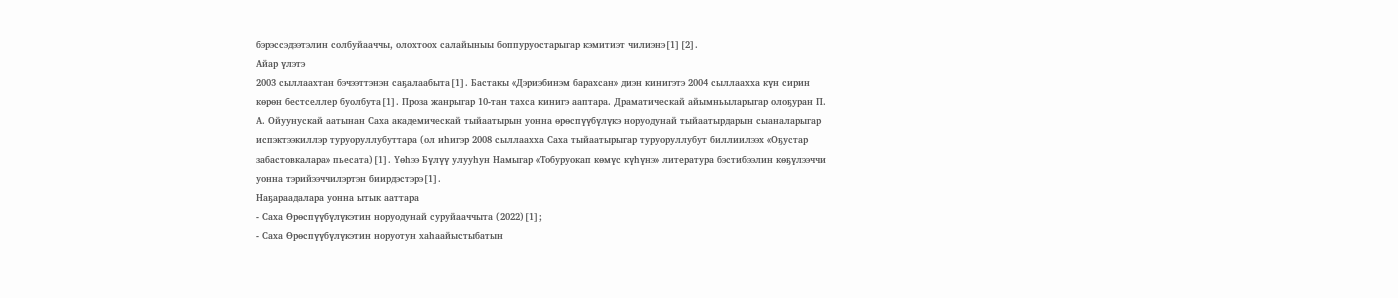бэрэссэдээтэлин солбуйааччы, олохтоох салайыныы боппуруостарыгар кэмитиэт чилиэнэ[1][2].
Айар үлэтэ
2003 сыллаахтан бэчээттэнэн саҕалаабыта[1]. Бастакы «Дэриэбинэм барахсан» диэн кинигэтэ 2004 сыллаахха күн сирин көрөн бестселлер буолбута[1]. Проза жанрыгар 10-тан тахса кинигэ ааптара. Драматическай айымньыларыгар олоҕуран П. А. Ойуунускай аатынан Саха академическай тыйаатырын уонна өрөспүүбүлүкэ норуодунай тыйаатырдарын сыаналарыгар испэктээкиллэр туруоруллубуттара (ол иһигэр 2008 сыллаахха Саха тыйаатырыгар туруоруллубут биллиилээх «Оҕустар забастовкалара» пьесата)[1]. Үөһээ Бүлүү улууһун Намыгар «Тобуруокап көмүс күһүнэ» литература бэстибээлин көҕүлээччи уонна тэрийээччилэртэн биирдэстэрэ[1].
Наҕараадалара уонна ытык ааттара
- Саха Өрөспүүбүлүкэтин норуодунай суруйааччыта (2022)[1];
- Саха Өрөспүүбүлүкэтин норуотун хаһаайыстыбатын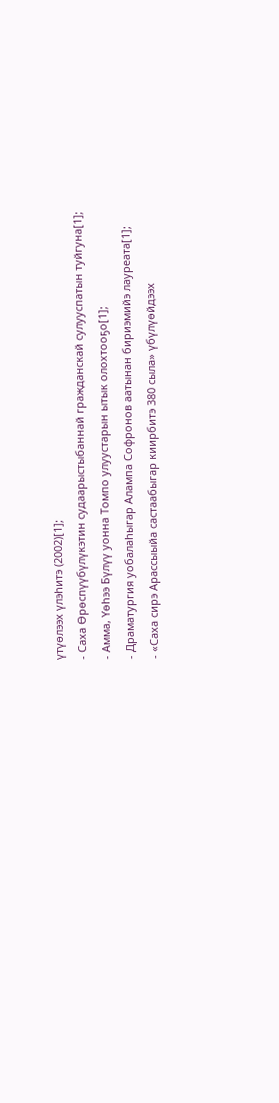үтүөлээх үлэһитэ (2002)[1];
- Саха Өрөспүүбүлүкэтин судаарыстыбаннай гражданскай сулууспатын туйгуна[1];
- Амма, Үөһээ Бүлүү уонна Томпо улуустарын ытык олохтооҕо[1];
- Драматургия уобалаһыгар Алампа Софронов аатынан бириэмийэ лауреата[1];
- «Саха сирэ Арассыыйа састаабыгар киирбитэ 380 сыла» үбүлүөйдээх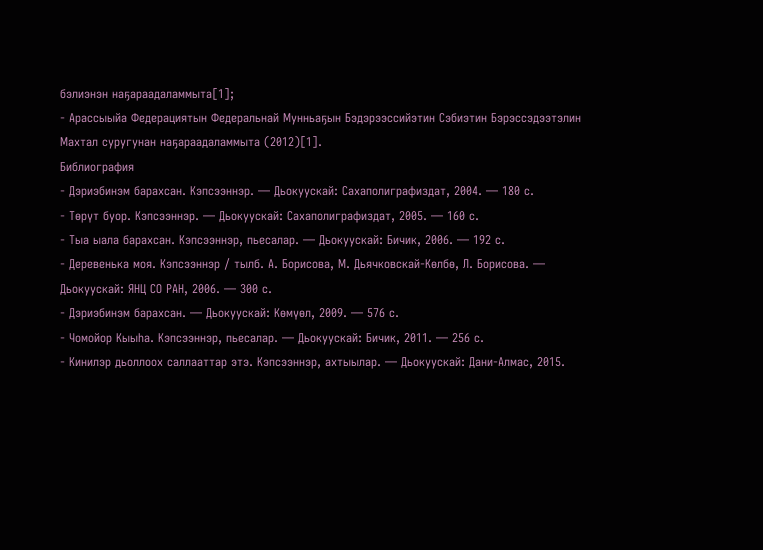бэлиэнэн наҕараадаламмыта[1];
- Арассыыйа Федерациятын Федеральнай Мунньаҕын Бэдэрээссийэтин Сэбиэтин Бэрэссэдээтэлин Махтал суругунан наҕараадаламмыта (2012)[1].
Библиография
- Дэриэбинэм барахсан. Кэпсээннэр. — Дьокуускай: Сахаполиграфиздат, 2004. — 180 с.
- Төрүт буор. Кэпсээннэр. — Дьокуускай: Сахаполиграфиздат, 2005. — 160 с.
- Тыа ыала барахсан. Кэпсээннэр, пьесалар. — Дьокуускай: Бичик, 2006. — 192 с.
- Деревенька моя. Кэпсээннэр / тылб. А. Борисова, М. Дьячковскай-Көлбө, Л. Борисова. — Дьокуускай: ЯНЦ СО РАН, 2006. — 300 с.
- Дэриэбинэм барахсан. — Дьокуускай: Көмүөл, 2009. — 576 с.
- Чомойор Кыыһа. Кэпсээннэр, пьесалар. — Дьокуускай: Бичик, 2011. — 256 с.
- Кинилэр дьоллоох саллааттар этэ. Кэпсээннэр, ахтыылар. — Дьокуускай: Дани-Алмас, 2015.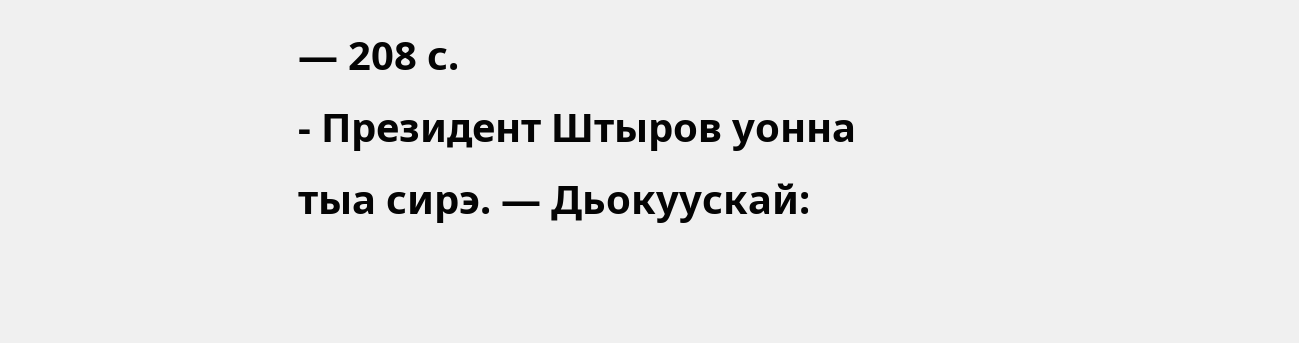— 208 с.
- Президент Штыров уонна тыа сирэ. — Дьокуускай: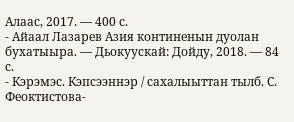Алаас, 2017. — 400 с.
- Айаал Лазарев Азия континенын дуолан бухатыыра. — Дьокуускай: Дойду, 2018. — 84 с.
- Кэрэмэс. Кэпсээннэр / сахалыыттан тылб. С. Феоктистова-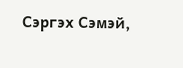Сэргэх Сэмэй,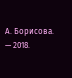А. Борисова. — 2018.